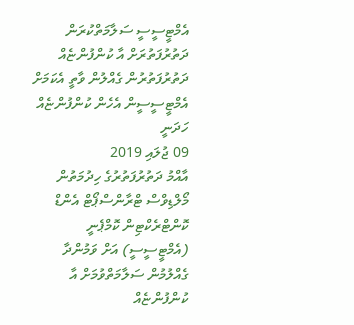އެމްޓީސީސީ ސަލާމަތްކުރަން ދަތުރުފަތުރަށް އާ ކުންފުންޏެއް
ދަތުރުފަތުރުން ގެއްލުން ވާތީ އެކަމަށް އެމްޓީސީސީން އެހެން ކުންފުންޏެއް ހަދަނީ
09 ޖުލައި 2019
އާއްމު ދަތުރުފަތުރުގެ ހިދުމަތުން މޯލްޑިވްސް ޓްރާންސްޕޯޓް އެންޑް ކޮންޓްރެކްޓިން ކޮމްޕެނީ (އެމްޓީސީސީ) އަށް ވަމުންދާ ގެއްލުމުން ސަލާމަތްވުމަށް އާ ކުންފުންޏެއް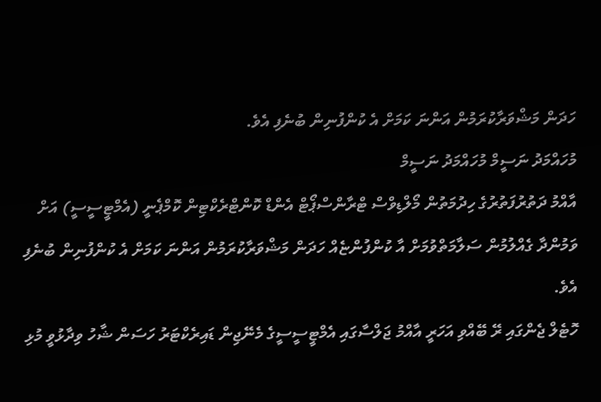ހަދަން މަޝްވަރާކުރަމުން އަންނަ ކަމަށް އެ ކުންފުނިން ބުނެފި އެވެ.
މުހައްމަދު ނަސީމް މުހައްމަދު ނަސީމް
އާއްމު ދަތުރުފަތުރުގެ ހިދުމަތުން މޯލްޑިވްސް ޓްރާންސްޕޯޓް އެންޑް ކޮންޓްރެކްޓިން ކޮމްޕެނީ (އެމްޓީސީސީ) އަށް ވަމުންދާ ގެއްލުމުން ސަލާމަތްވުމަށް އާ ކުންފުންޏެއް ހަދަން މަޝްވަރާކުރަމުން އަންނަ ކަމަށް އެ ކުންފުނިން ބުނެފި އެވެ.
ހޮޓެލް ޖެންގައި ރޭ ބޭއްވި އަހަރީ އާއްމު ޖަލްސާގައި އެމްޓީސީސީގެ މެނޭޖިން ޑައިރެކްޓަރު ހަސަން ޝާހު ވިދާޅުވީ މުޅި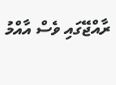ރާއްޖޭގައި ވެސް އާއްމު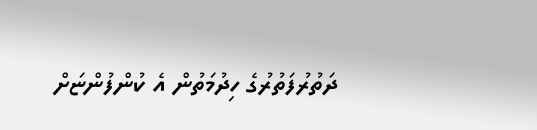ދަތުރުފަތުރުގެ ހިދުމަތުން އެ ކުންފުންޏަށް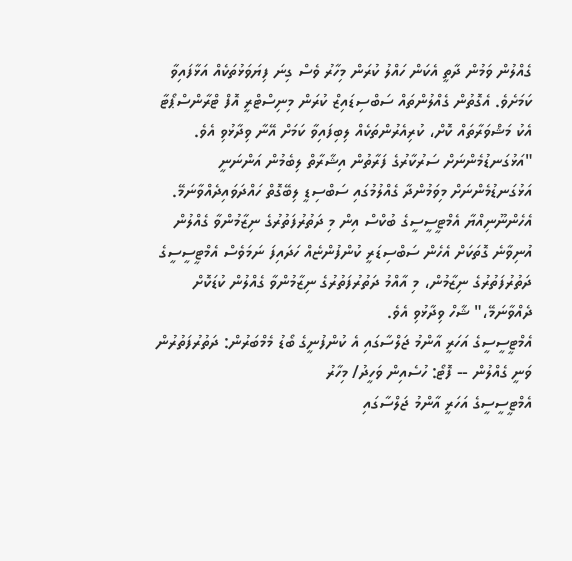ގެއްލުން ވަމުން ދާތީ އެކަން ހައްލު ކުރަން މިހާރު ވެސް ގިނަ ފިޔަވަޅުތަކެއް އަޅާފައިވާ ކަމަށެވެ. އެގޮތުން ގެއްލުންތައް ސަބްސިޑައިޒް ކުރަން މިނިސްޓްރީ އޮފް ޓްރާންސްޕޯޓާ އެކު މަޝްވަރާތައް ކޮށް، ކުރިއެރުންތަކެއް ލިބިފައިވާ ކަމަށް އޭނާ ވިދާޅުވި އެވެ.
"އަޅުގަނޑުމެންނަށް ސަރުކާރުގެ ފަރާތުން އިޝާރާތް ލިބެމުން އަންނަނީ އަޅުގަނޑުމެންނަށް މިވަމުންދާ ގެއްލުމުގައި ސަބްސިޑީ ލިބޭގޮތް ހައްދަވައިދެއްވާނަމޭ. އެހެންނޫނިއްޔާ އެމްޓީސީސީގެ ބުކްސް އިން މި ދަތުރުފަތުރުގެ ނިޒާމުންވާ ގެއްލުން އުނިވާނެ ގޮތަކަށް އެހެން ސަބްސިޑަރީ ކުންފުންޏެއް ހަދައިފަ ނަމަވެސް އެމްޓީސީސީގެ ދަތުރުފަތުރުގެ ނިޒާމުން، މި އާއްމު ދަތުރުފަތުރުގެ ނިޒާމުންވާ ގެއްލުން ކުޑަކޮށް ދެއްވާނަމޭ،" ޝާހް ވިދާޅުވި އެވެ.
އެމްޓީސީސީގެ އަހަރީ އާންމު ޖަލްސާގައި އެ ކުންފުނީގެ ބޯޑު މެމްބަރުން: ދަތުރުފަތުރުން ވަނީ ގެއްލުން -- ފޮޓޯ: ހުސެއިން ވަހީދު/ މިހާރު
އެމްޓީސީސީގެ އަހަރީ އާންމު ޖަލްސާގައި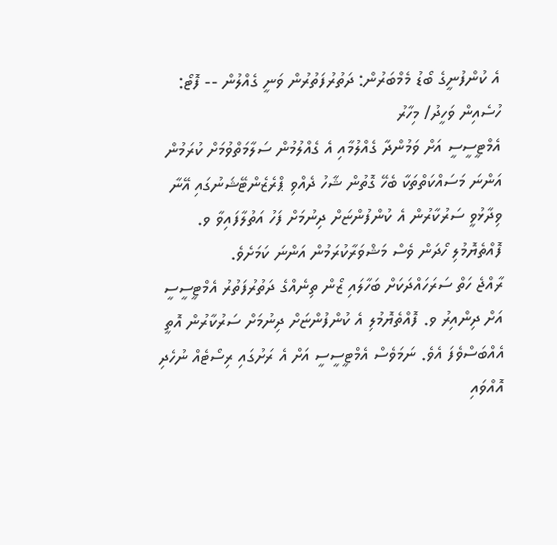އެ ކުންފުނީގެ ބޯޑު މެމްބަރުން: ދަތުރުފަތުރުން ވަނީ ގެއްލުން -- ފޮޓޯ: ހުސެއިން ވަހީދު/ މިހާރު
އެމްޓީސީސީ އަށް ވަމުންދާ ގެއްލުމާއި އެ ގެއްލުމުން ސަލާމަތްވުމަށް ކުރަމުން އަންނަ މަސައްކަތްތަކާ ބެހޭ ގޮތުން ޝާހު ދެއްވި ޕްރެޒެންޓޭޝަނުގައި އޭނާ ވިދާޅުވީ ސަރުކާރުން އެ ކުންފުންޏަށް ދިނުމަށް ފަހު އަތުލާފައިވާ ވ. ފޮއްތެޔޮމުލި ހޯދަން ވެސް މަޝްވަރާކުރަމުން އަންނަ ކަމަށެވެ.
ރާއްޖެ ހަތް ސަރަހައްދަކަށް ބަހާލައި ޒޯން ތިނެއްގެ ދަތުރުފަތުރު އެމްޓީސީސީ އަށް ދިންއިރު ވ. ފޮއްތެޔޮމުލި އެ ކުންފުންޏަށް ދިނުމަށް ސަރުކާރުން އޮތީ އެއްބަސްވެފަ އެވެ. ނަމަވެސް އެމްޓީސީސީ އަށް އެ ރަށުގައި ރިސޯޓެއް ނުހެދި އޮއްވައި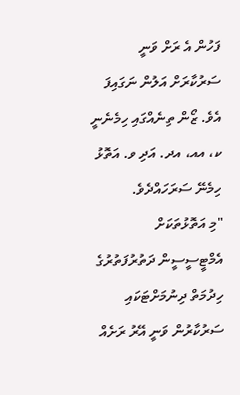ފަހުން އެ ރަށް ވަނީ ސަރުކާރަށް އަލުން ނަގައިފަ އެވެ. ޒޯން ތިނެއްގައި ހިމެނެނީ ކ، އއ، އދ. އަދި ވ. އަތޮޅު ހިމެނޭ ސަރަހައްދެވެ.
"މި އަތޮޅުތަކަށް އެމްޓީސީސީން ދަތުރުފަތުރުގެ ހިދުމަތް ދިނުމަށްޓަކައި ސަރުކާރުން ވަނީ އޭރު ރަށެއް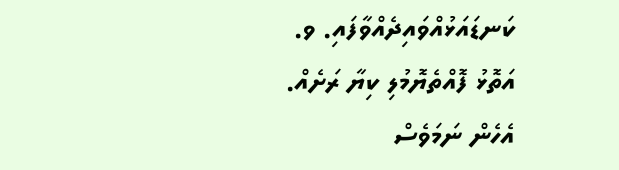ކަނޑައަޅުއްވައިދެއްވާފައި. ވ. އަތޮޅު ފޮއްތެޔޮމުލި ކިޔާ ރަށެއް. އެހެން ނަމަވެސް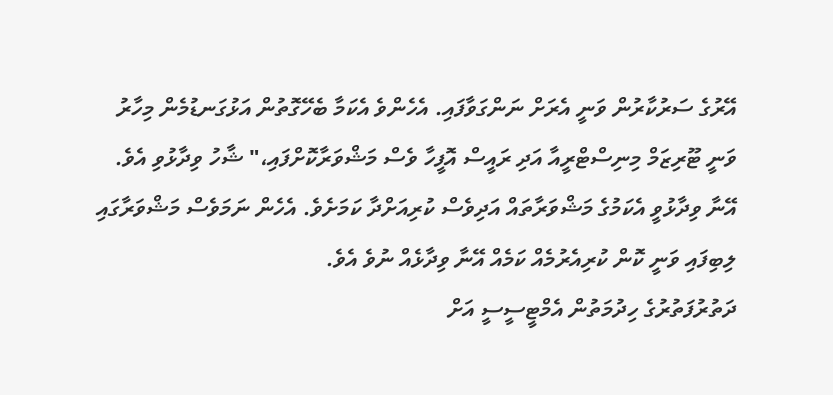އޭރުގެ ސަރުކާރުން ވަނީ އެރަށް ނަންގަވާފައި. އެހެންވެ އެކަމާ ބެހޭގޮތުން އަޅުގަނޑުމެން މިހާރު ވަނީ ޓޫރިޒަމް މިނިސްޓްރީއާ އަދި ރައީސް އޮފީހާ ވެސް މަޝްވަރާކޮށްފައި،" ޝާހު ވިދާޅުވި އެވެ.
އޭނާ ވިދާޅުވީ އެކަމުގެ މަޝްވަރާތައް އަދިވެސް ކުރިއަށްދާ ކަމަށެވެ. އެހެން ނަމަވެސް މަޝްވަރާގައި ލިބިފައި ވަނީ ކޮން ކުރިއެރުމެއް ކަމެއް އޭނާ ވިދާޅެއް ނުވެ އެވެ.
ދަތުރުފަތުރުގެ ހިދުމަތުން އެމްޓީސީސީ އަށް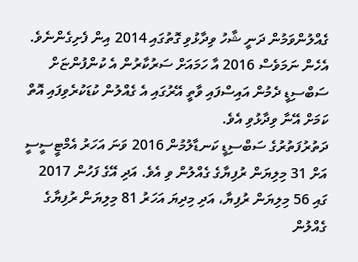ގެއްލުންވަމުން ދަނީ ޝާހު ވިދާޅުވި ގޮތުގައި 2014 އިން ފެށިގެންނެވެ. އެހެން ނަމަވެސް 2016 އާ ހަމައަށް ސަރުކާރުން އެ ކުންފުންޏަށް ސަބްސިޑީ ދެމުން އައިސްފައި ވާތީ އޭރުގައި އެ ގެއްލުން ކުޑަކުރެވިފައި އޮތް ކަމަށް އޭނާ ވިދާޅުވި އެވެ.
ދަތުރުފަތުރުގެ ސަބްސިޑީ ކަނޑާލުމުން 2016 ވަނަ އަހަރު އެމްޓީސީސީ އަށް 31 މިލިޔަން ރުފިޔާގެ ގެއްލުން ވި އެވެ. އަދި އޭގެ ފަހުން 2017 ގައި 56 މިލިޔަން ރުފިޔާ، އަދި މިދިޔަ އަހަރު 81 މިލިޔަން ރުފިޔާގެ ގެއްލުން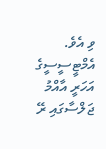ވި އެވެ.
އެމްޓީސީސީގެ އަހަރީ އާއްމު ޖަލްސާގައި ރޭ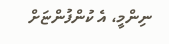ނިންމީ، އެ ކުންފުންޏަށް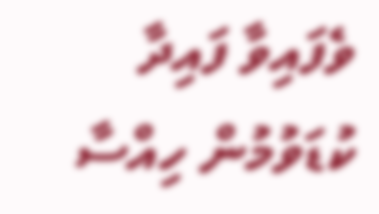ވެފައިވާ ފައިދާ ކުޑަވުމުން ހިއްސާ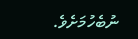ނުބެހުމަށެވެ.